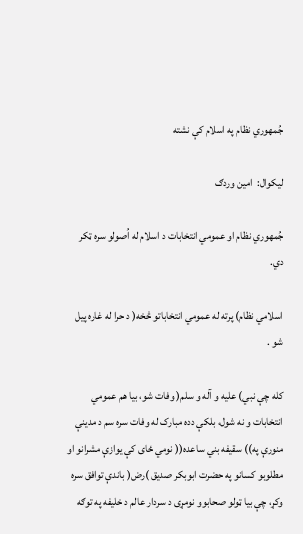جُمهوري نظام په اسلام کې نشته

لیکوال:  امین وردګ

جُمهوري نظام او عمومي انتخابات د اسلام له اُصولو سره ټکر دي.

اسلامي نظام) پرته له عمومي انتخاباتو څخه( د حرا له غاره پیل شو .

کله چې نبي) علیه و آله و سلم( وفات شو، بیا هم عمومي انتخابات و نه شول، بلکې دده مبارک له وفات سره سم د مدینې منورې په)) سقیفه بني ساعده(( نومي ځای کې یوازې مشرانو او مطلوبو کسانو په حضرت ابوبکر صدیق )رض( باندې توافق سره وکړ، چې بیا ټولو صحابوو نومړی د سردار عالم د خلیفه په توګه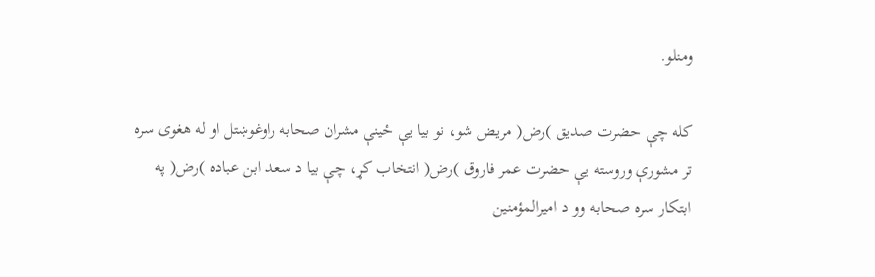ومنلو.

کله چې حضرت صدیق )رض( مریض شو، نو بیا یې ځینې مشران صحابه راوغوښتل او له هغوی سره تر مشورې وروسته یې حضرت عمر فاروق )رض( انتخاب کړ، چې بیا د سعد ابن عباده )رض( په ابتکار سره صحابه وو د امیرالمؤمنین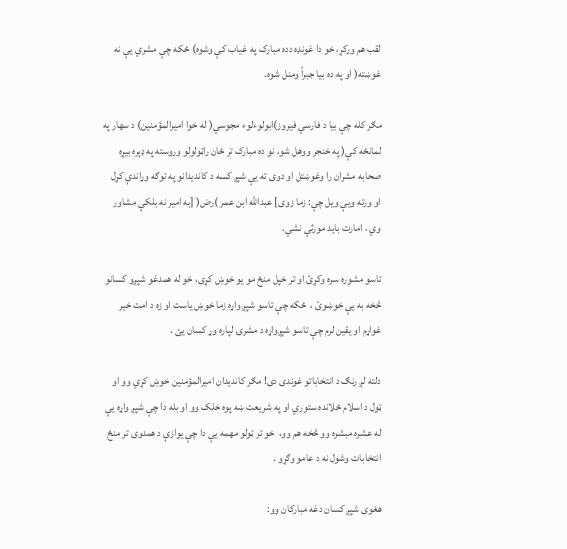لقب هم ورکړ، خو دا غونډه دده مبارک په غیاب کې وشوه) ځکه چې مشري یې نه غوښته( او په ده بیا جبراً ومنل شوه.

مګر کله چې بیا د فارسي فیروز)ابولوءلوء مجوسي( له خوا امیرالمؤمنین) د سهار په لمانځه کې( په خنجر ووهل شو، نو ده مبارک تر ځان راټولولو وروسته په ډېره بیړه صحابه مشران را وغوښتل او دوی ته یې شپږ کسه د کاندیدانو په توګه وړاندې کړل او ورته ویې ویل چې: زما زوی] عبدالله ابن عمر )رض( [به امیر نه بلکې مشاور وي ، امارت باید مورثي نشي.

تاسو مشوره سره وکړئ او تر خپل منځ مو یو خوښ کړی، خو له همدغو شپږو کسانو څخه به یې خوښوئ ،  ځکه چې تاسو شپږ واړه زما خوښ یاست او زه د امت خیر غواړم او یقین لرم چې تاسو شپږواړه د مشرۍ لپاره وړ کسان یئ .

دلته لږ رنګ د انتخاباتو غوندی دی! مګر کاندیدان امیرالمؤمنین خوښ کړي وو او ټول د اسلام ځلانده ستوري او په شریعت ښه پوه خلک وو او بله دا چې شپږ واړه یې له عشره مبشره وو څخه هم وو،  خو تر ټولو مهمه یې دا چې یوازې د همدوی تر منځ انتخابات وشول نه د عامو وګړو .

هغوی شپږ کسان دغه مبارکان وو: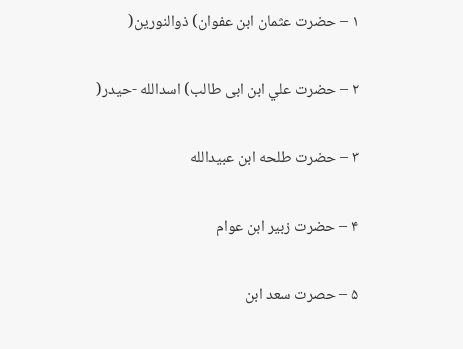۱ – حضرت عثمان ابن عفوان) ذوالنورین(

۲ – حضرت علي ابن ابی طالب) اسدالله -حیدر(

۳ – حضرت طلحه ابن عبیدالله

۴ – حضرت زبیر ابن عوام

۵ – حصرت سعد ابن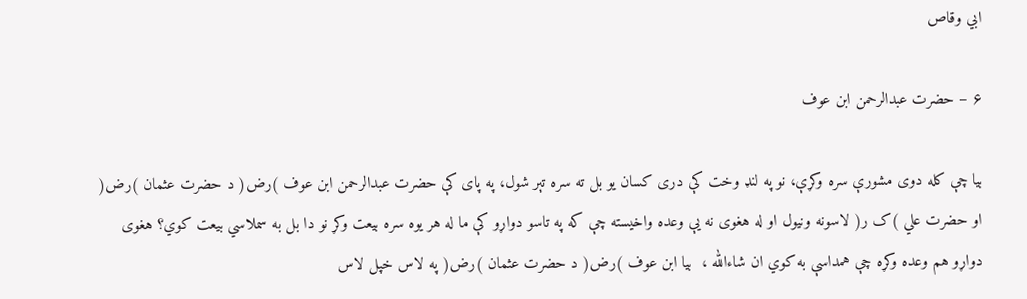ابي وقاص

۶ – حضرت عبدالرحمن ابن عوف

بیا چې کله دوی مشورې سره وکړې، نو په لنډ وخت کې دری کسان یو بل ته سره تېر شول، په پای کې حضرت عبدالرحمن ابن عوف )رض( د حضرت عثمان )رض( او حضرت علي )ک ر( لاسونه ونیول او له هغوی نه یې وعده واخیسته چې که په تاسو دواړو کې ما له هر یوه سره بیعت وکړ نو دا بل به سملاسي بیعت کوي؟ هغوی دواړو هم وعده وکړه چې همداسې به کوي ان شاءالله ،  بیا ابن عوف )رض( د حضرت عثمان )رض( په لاس خپل لاس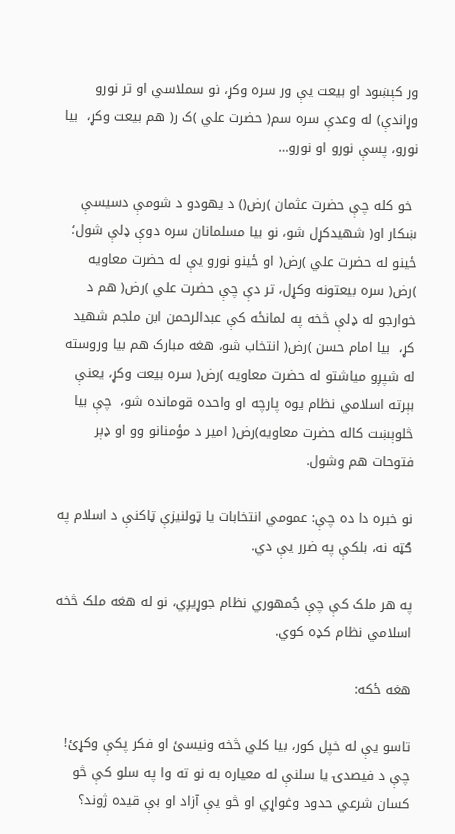ور کېښود او بیعت یې ور سره وکړ، نو سملاسي او تر نورو وړاندې) له وعدې سره سم( حضرت علي )ک ر( هم بیعت وکړ،  بیا نورو، پسې نورو او نورو…

 خو کله چې حضرت عثمان )رض() د یهودو د شومې دسیسې ښکار او( شهیدکړل شو، نو بیا مسلمانان سره دوې ډلې شول؛ ځینو له حضرت علي )رض( او ځینو نورو یې له حضرت معاویه )رض( سره بیعتونه وکړل، تر دې چې حضرت علي )رض( هم د خوارجو له ډلې څخه په لمانځه کې عبدالرحمن ابن ملجم شهید کړ،  بیا امام حسن )رض( انتخاب شو، هغه مبارک هم بیا وروسته له شپږو میاشتو له حضرت معاویه )رض( سره بیعت وکړ، یعنې بېرته اسلامي نظام یوه پارچه او واحده قومانده شو،  چې بیا څلوېښت کاله حضرت معاویه)رض( امیر د مؤمنانو وو او ډېر فتوحات هم وشول.

نو خبره دا ده چې: عمومي انتخابات یا ټولنیزې ټاکنې د اسلام په ګټه نه، بلکې په ضرر یې دي.

په هر ملک کې چې جُمهوري نظام جوړیږي، نو له هغه ملک څخه اسلامي نظام کډه کوي.

هغه ځکه:

تاسو یې له خپل کور، بیا کلي څخه ونیسئ او فکر پکې وکړئ! چې د فیصدۍ یا سلنې له معیاره به نو ته وا په سلو کې څو کسان شرعي حدود وغواړي او څو یې آزاد او بې قیده ژوند؟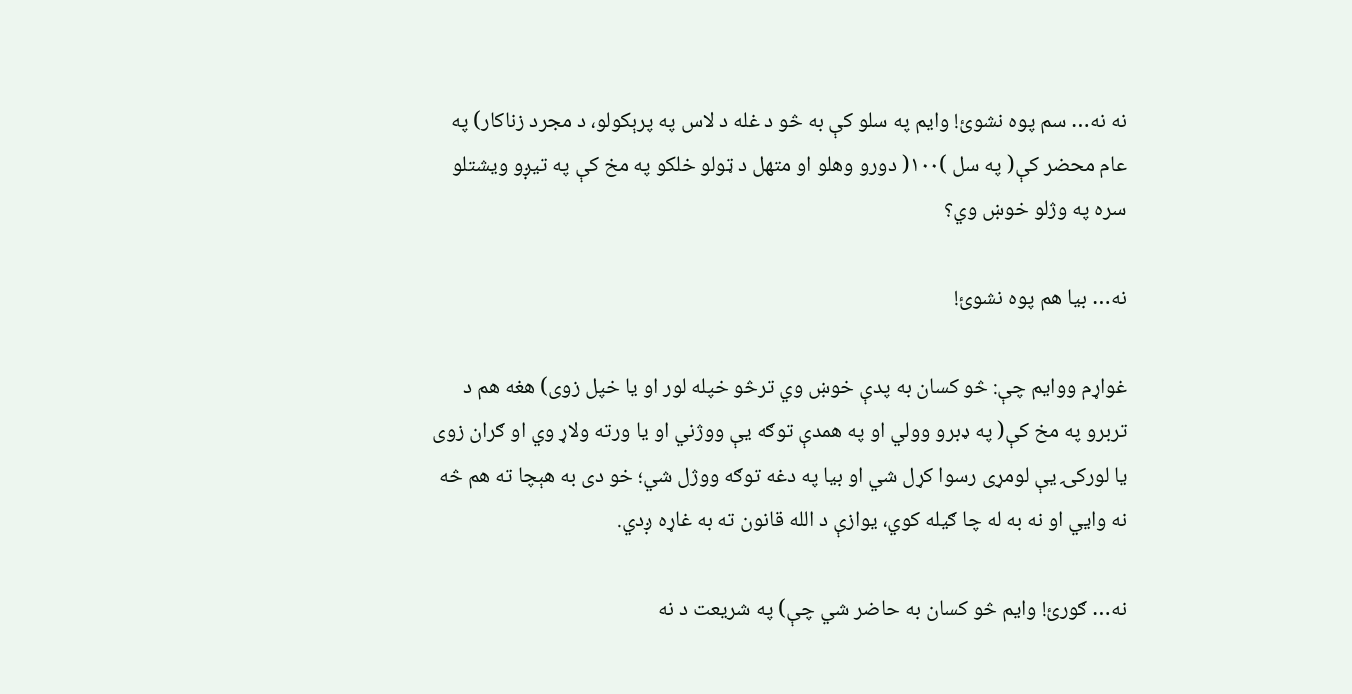نه نه… سم پوه نشوئ! وایم په سلو کې به څو د غله د لاس په پرېکولو، د مجرد زناکار) په عام محضر کې( په سل )۱۰۰( دورو وهلو او متهل د ټولو خلکو په مخ کې په تیږو ویشتلو سره په وژلو خوښ وي؟

نه… بیا هم پوه نشوئ!

غواړم ووایم چې: څو کسان به پدې خوښ وي ترڅو خپله لور او یا خپل زوی) هغه هم د تربرو په مخ کې( په ډبرو وولي او په همدې توګه یې ووژني او یا ورته ولاړ وي او ګران زوی یا لورکۍ یې لومړی رسوا کړل شي او بیا په دغه توګه ووژل شي؛ خو دی به هېچا ته هم څه نه وايي او نه به له چا ګیله کوي، یوازې د الله قانون ته به غاړه ږدي.

نه… ګورئ! وایم څو کسان به حاضر شي چې) په شریعت د نه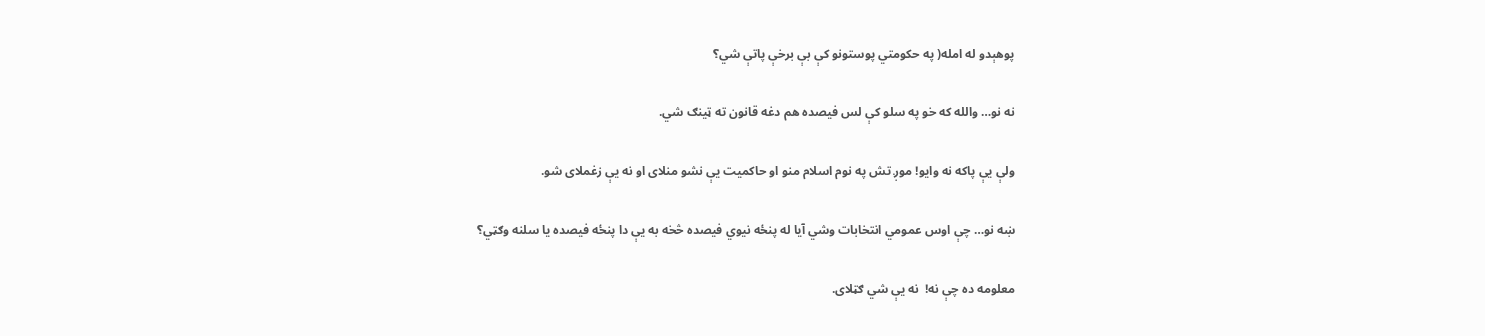پوهېدو له امله( په حکومتي پوستونو کې بې برخې پاتې شي؟

نه نو… والله که خو په سلو کې لس فیصده هم دغه قانون ته ټینګ شي.

ولې یې پاکه نه وایو! موږ تش په نوم اسلام منو او حاکمیت یې نشو منلای او نه یې زغملای شو.

ښه نو… چې اوس عمومي انتخابات وشي آیا له پنځه نیوي فیصده څخه به یې دا پنځه فیصده یا سلنه وګټي؟

معلومه ده چې نه!  نه یې شي ګټلای.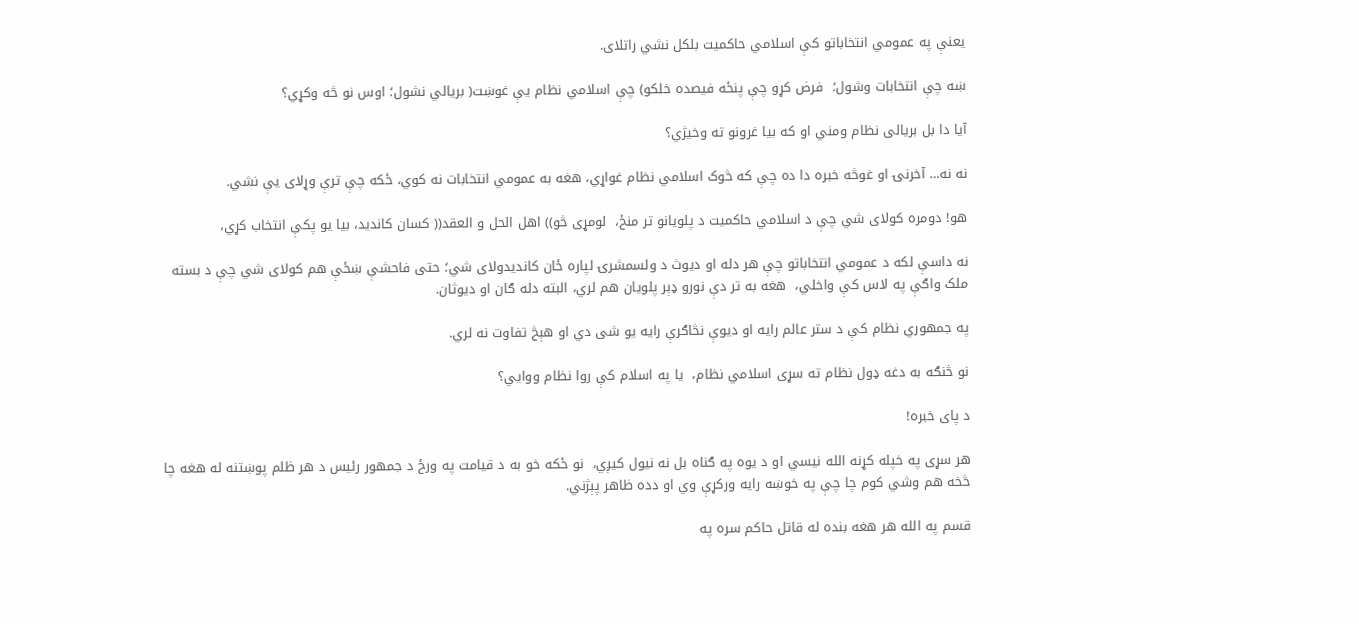یعنې په عمومي انتخاباتو کې اسلامي حاکمیت بلکل نشي راتلای.

ښه چې انتخابات وشول؛  فرض کړو چې پنځه فیصده خلکو) چې اسلامي نظام یې غوښت( بریالي نشول؛ اوس نو څه وکړي؟

آیا دا بل بریالی نظام ومني او که بیا غرونو ته وخیژي؟

نه نه… آخرنۍ او غوڅه خبره دا ده چې که څوک اسلامي نظام غواړي، هغه به عمومي انتخابات نه کوي، ځکه چې ترې وړلای یې نشي.

هو! دومره کولای شي چې د اسلامي حاکمیت د پلویانو تر منځ،  لومړی څو)) اهل الحل و العقد(( کسان کاندید، بیا یو پکې انتخاب کړي،

نه داسې لکه د عمومي انتخاباتو چې هر دله او دیوث د ولسمشرۍ لپاره ځان کاندیدولای شي؛ حتی فاحشې ښځې هم کولای شي چې د بسته ملک واګې په لاس کې واخلي،  هغه به تر دې نورو ډېر پلویان هم لري، البته دله ګان او دیوثان.

په جمهوري نظام کې د ستر عالم رایه او دیوې نڅاګرې رایه یو شی دي او هېڅ تفاوت نه لري.

نو څنګه به دغه ډول نظام ته سړی اسلامي نظام،  یا په اسلام کې روا نظام ووایي؟

د پای خبره!

هر سړی په خپله کړنه الله نیسي او د یوه په ګناه بل نه نیول کیږي،  نو ځکه خو به د قیامت په ورځ د جمهور رئیس د هر ظلم پوښتنه له هغه چا څخه هم وشي کوم چا چې په خوښه رایه ورکړې وي او دده ظاهر پېژني.

قسم په الله هر هغه بنده له قاتل حاکم سره په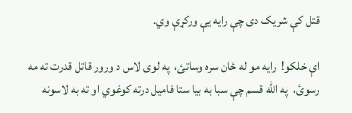قتل کې شریک دی چې رایه یې ورکړې وي.

اې خلکو!  رایه مو له ځان سره وساتئ،  په لوی لاس د ورور قاتل قدرت ته مه رسوئ،  په الله قسم چې سبا به بیا ستا فامیل درته کوغوي او ته به لاسونه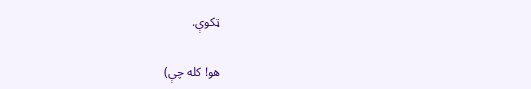ټکوې.

هو! کله چې)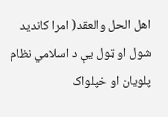اهل الحل والعقد( امرا کاندید شول او ټول یې د اسلامي نظام پلویان او خپلواک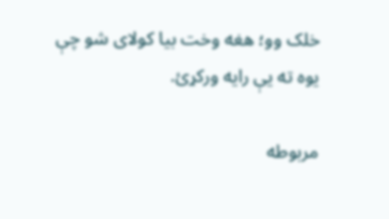خلک وو؛ هغه وخت بیا کولای شو چې یوه ته یې رایه ورکړئ.

مربوطه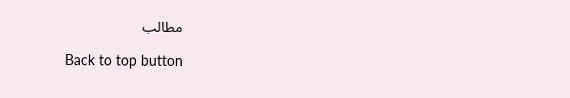مطالب

Back to top button